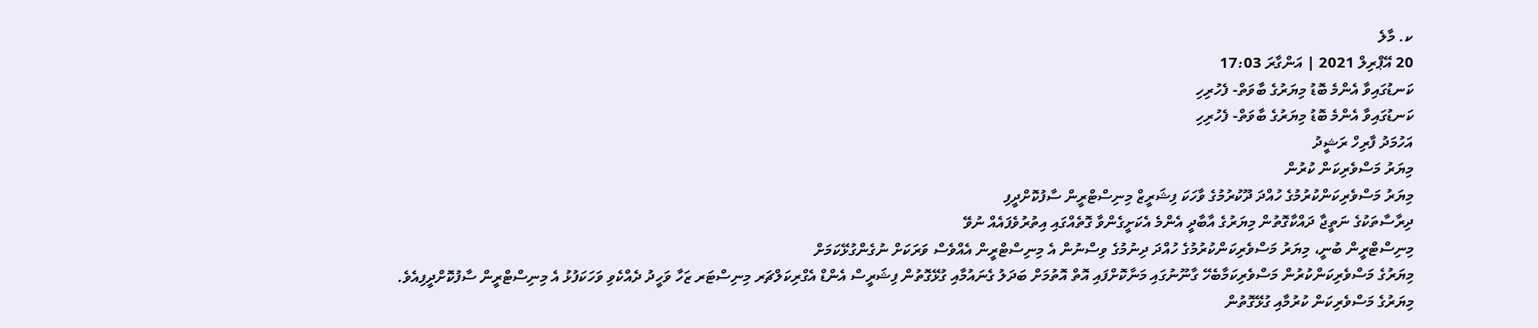ކ. މާލެ
20 އޭޕްރިލް 2021 | އަންގާރަ 17:03
ކަނޑުގައިވާ އެންމެ ބޮޑު މިޔަރުގެ ބާވަތް- ފެހުރިހި
ކަނޑުގައިވާ އެންމެ ބޮޑު މިޔަރުގެ ބާވަތް- ފެހުރިހި
އަހުމަދު ފާރިހް ރަޝީދު
މިޔަރު މަސްވެރިކަން ކުރުން
މިޔަރު މަސްވެރިކަންކުރުމުގެ ހުއްދަ ދޫކުރުމުގެ ވާހަކަ ފިޝަރީޒް މިނިސްޓްރީން ސާފުކޮށްދީފި
ދިރާސާތަކުގެ ނަތީޖާ ދައްކާގޮތުން މިޔަރުގެ އާބާދީ އެންމެ އެކަށީގެންވާ ގޮތެއްގައި އިތުރުވެފައެއް ނުވޭ
މިނިސްޓްރީން ބުނީ، މިޔަރު މަސްވެރިކަންކުރުމުގެ ހުއްދަ ދިނުމުގެ ވިސްނުން އެ މިނިސްޓްރީން އެއްވެސް ވަރަކަށް ނުގެންގުޅޭކަމަށް
މިޔަރުގެ މަސްވެރިކަންކުރުން މަސްވެރިކަމާބެހޭ ގާނޫނުގައި މަނާކޮށްފައި އޮތް އޮތުމަށް ބަދަލު ގެނައުމާއި ގުޅޭގޮތުން ފިޝަރީސް އެންޑް އެގްރިކަލްޗަރ މިނިސްޓަރ ޒަހާ ވަހީދު ދެއްކެވި ވަހަކަފުޅު އެ މިނިސްޓްރީން ސާފުކޮށްދީފިއެވެ.
މިޔަރުގެ މަސްވެރިކަން ކުރުމާއި ގުޅޭގޮތުން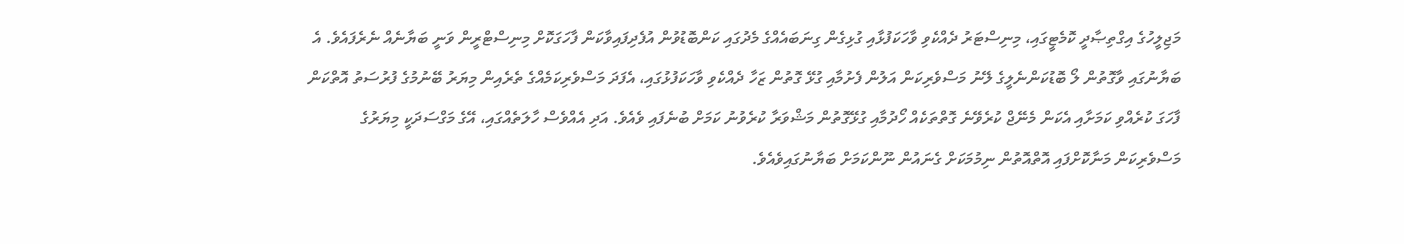މަޖިލީހުގެ އިގްތިޞާދީ ކޮމެޓީގައި، މިނިސްޓަރު ދެއްކެވި ވާހަކަފުޅާއި ގުޅިގެން ގިނަބައެއްގެ މެދުގައި ކަންބޮޑުވުން އުފެދިފައިވާކަން ފާހަގަކޮށް މިނިސްޓްރީން ވަނީ ބަޔާނެއް ނެރެފައެވެ. އެ ބަޔާނުގައި ވާގޮތުން ލޯ ބޮޑުކަންނެލީގެ ލޭނު މަސްވެރިކަން އަލުން ފެށުމާއި ގުޅޭ ގޮތުން ޒަހާ ދެއްކެވި ވާހަކަފުޅުގައި، އެފަދަ މަސްވެރިކަމެއްގެ ތެރެއިން މިޔަރު ބޭނުމުގެ ފުރުސަތު އޮތްކަން ފާހަގަ ކުރެއްވި ކަމަށާއި އެކަން މެނޭޖް ކުރެވޭނެ ގޮތްތަކެއް ހޯދުމާއި ގުޅޭގޮތުން މަޝްވަރާ ކުރެވުނު ކަމަށް ބުނެފައި ވެއެވެ. އަދި އެއްވެސް ހާލަތެއްގައި، އޭގެ މަގްސަދަކީ މިޔަރުގެ މަސްވެރިކަން މަނާކޮށްފައި އޮތްއޮތުން ނިމުމަކަށް ގެނައުން ނޫންކަމަށް ބަޔާނުގައިވެއެވެ.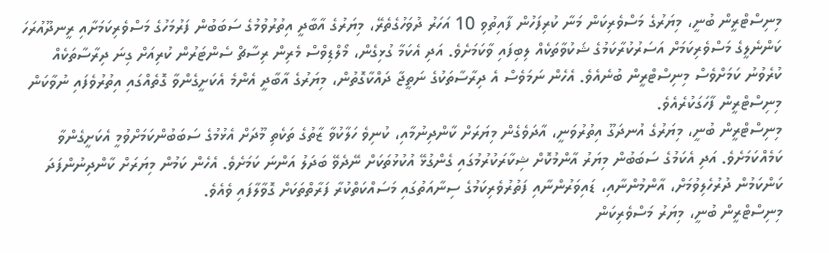މިނިސްޓްރީން ބުނީ، މިޔަރުގެ މަސްވެރިކަން މަނާ ކުރިފަހުން ފާއިތުވި 10 އަހަރު ދުވަހުގެތެރޭ، މިޔަރުގެ އާބާދީ އިތުރުވުމުގެ ސަބަބުން ފަރުމަހުގެ މަސްވެރިކަމަށާއި ރީނދޫއުރަހަ ކަންނެލީގެ މަސްވެރިކަމަށް އަސަރުކުރާކަމުގެ ޝަކުވާތަކެއް ލިބިފައި ވާކަމަށެވެ. އަދި އެކަމާ ގުޅިގެން، މޯލްޑިވްސް މެރިން ރިސާޗް ސެންޓަރުން ކުރިއަށް ގިނަ ދިރާސާތަކެއް ކުރެވުނު ކަމަށްވެސް މިނިސްޓްރީން ބުނެއެވެ. އެހެން ނަމަވެސް އެ ދިރާސާތަކުގެ ނަތީޖާ ދައްކާގޮތުން، މިޔަރުގެ އާބާދީ އެންމެ އެކަށީގެންވާ ގޮތެއްގައި އިތުރުވެފައި ނުވާކަން މިނިސްޓްރީން ފާހަގަކުރެއެވެ.
މިނިސްޓްރީން ބުނީ، މިޔަރުގެ އުނދަގޫ އިތުރުވަނީ، އާދަވެގެން މިޔަރަށް ކާންދިނުމާއި، ކުނިވެ ހަލާކުވާ ޒާތުގެ ތަކެތި މޫދަށް އެޅުމުގެ ސަބަބުންކަމަށްވުމީ އެކަށީގެންވާ ކަމެއްކަމަށެވެ. އަދި އެކަމުގެ ސަބަބުން މިޔަރު އާންމުކޮށް ޝިކާރަކުރުމުގައި ގެންގުޅޭ އުކުޅުތަކަށް ނޭދެވޭ ބަދަލު އަންނަ ކަމަށެވެ. އެހެން ކަމުން މިޔަރަށް ކާންދިނުންފަދަ ކަންކަމުން ދުރުހެލިވުމަށް، އާންމުންނާއި، ޑައިވަރުންނާއި ފަތުރުވެރިކަމުގެ ސިނާއަތުގައި މަސައްކަތްކުރާ ފަރާތްތަކަށް ގޮވާލާފައި ވެއެވެ.
މިނިސްޓްރީން ބުނީ، މިޔަރު މަސްވެރިކަން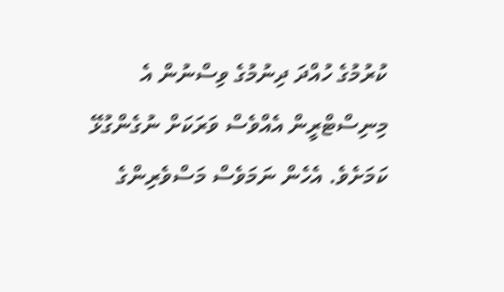ކުރުމުގެ ހުއްދަ ދިނުމުގެ ވިސްނުން އެ މިނިސްޓްރީން އެއްވެސް ވަރަކަށް ނުގެންގުޅޭ ކަމަށެވެ. އެހެން ނަމަވެސް މަސްވެރިންގެ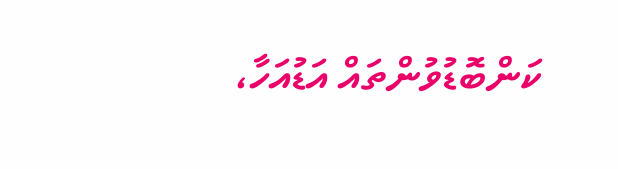ކަންބޮޑުވުންތައް އަޑުއަހާ،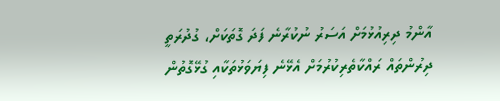އާންމު ދިރިއުޅުމަށް އަސަރު ނުކުރާނެ ފަދަ ގޮތަކަށް، ގުދުރަތީ ދިރުންތައް ރައްކާތެރިކުރުމަށް އެޅޭނެ ފިޔަވަޅުތަކާއި ގުޅޭގޮތުން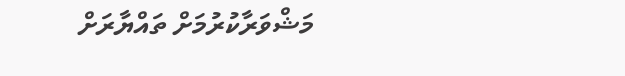މަޝްވަރާކުރުމަށް ތައްޔާރަށް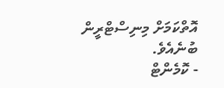އޮތްކަމަށް މިނިސްޓްރީން ބުނެއެވެ.
- ކޮމެންޓް